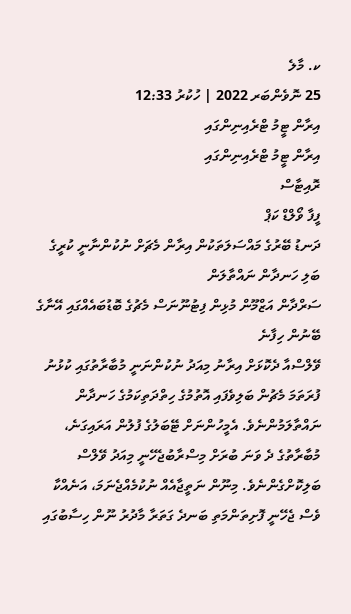ކ. މާލެ
25 ނޮވެންބަރ 2022 | ހުކުރު 12:33
އިރާން ޓީމު ޓްރެއިނިންގައި
އިރާން ޓީމު ޓްރެއިނިންގައި
ރޮއިޓާސް
ފީފާ ވޯލްޑް ކަޕް
ދަނޑު ބޭރުގެ މައްސަލަތަކުން އިރާން މެޗަށް ނުކުންނާނީ ކުރީގެ ބަލި ހަނދާން ނައްތާލަން
ސަރްދާން އަޒްމޫން މުޅިން ފިޓުނޫނަސް މެޗުގެ ބޮޑުބައެއްގައި އޭނާގެ ބޭނުން ހިފާނެ
ވޭލްސްއާ ދެކޮޅަށް އިރާނު މިއަދު ނުކުންނަނީ މުބާރާތުގައި ކުޅުނު ފުރަތަމަ މެޗުން ބަލިވެފައި އޮތުމުގެ ހިތްދަތިކަމުގެ ހަނދާން ނައްތާލަމުންނެވެ. އެމީހުންނަށް ޓޭބަލުގެ ފުލުން އަރައިގަނެ، މުބާރާތުގެ ދެ ވަނަ ބުރަށް މިސްރާބުޖެހޭނީ މިއަދު ވޭލްސް ބަލިކޮށްގެންނެވެ. މިނޫން ނަތީޖާއެއް ނުކުމެއްޖެނަމަ، އަނެއްކާ ވެސް ޖެހޭނީ ފޮށިތަންމަތި ބަނދެ ގަތަރާ މާދުރު ނޫން ހިސާބުގައި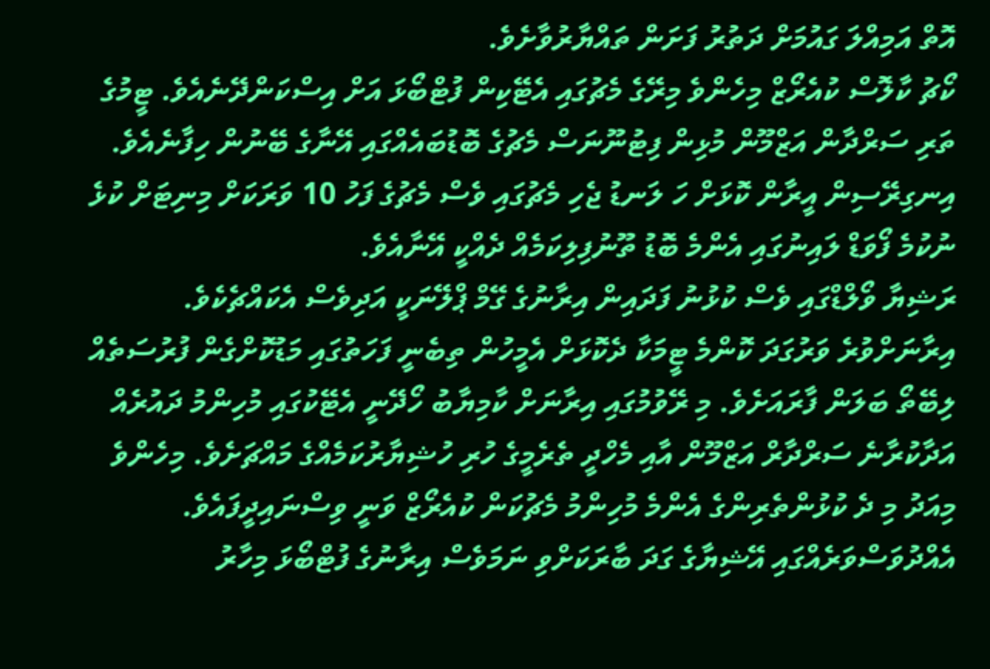އޮތް އަމިއްލަ ގައުމަށް ދަތުރު ފަށަން ތައްޔާރުވާށެވެ.
ކޯޗު ކާލޮސް ކުއެރޯޒް މިހެންވެ މިރޭގެ މެޗުގައި އެޓޭކިން ފުޓްބޯޅަ އަށް އިސްކަންދޭނެއެވެ. ޓީމުގެ ތަރި ސަރްދާން އަޒްމޫން މުޅިން ފިޓުނޫނަސް މެޗުގެ ބޮޑުބައެއްގައި އޭނާގެ ބޭނުން ހިފާނެއެވެ. އިނގިރޭސިން އީރާން ކޮޅަށް ހަ ލަނޑު ޖެހި މެޗުގައި ވެސް މެޗުގެ ފަހު 10 ވަރަކަށް މިނިޓަށް ކުޅެ ނުކުމެ ފޯވަޑް ލައިނުގައި އެންމެ ބޮޑު ތޫނުފިލިކަމެއް ދެއްކީ އޭނާއެވެ.
ރަޝިޔާ ވޯލްޑްގައި ވެސް ކުޅުނު ފަދައިން އިރާނުގެ ގޭމް ޕްލޭނަކީ އަދިވެސް އެކައްޗެކެވެ. އިރާނަށްވުރެ ވަރުގަދަ ކޮންމެ ޓީމަކާ ދެކޮޅަށް އެމީހުން ތިބެނީ ފަހަތުގައި މަޑުކޮށްގެން ފުރުސަތެއް ލިބޭތޯ ބަލަން ފާރައަށެވެ. މި ރޭވުމުގައި އިރާނަށް ކާމިޔާބު ހޯދޭނީ އެޓޭކުގައި މުހިންމު ދައުރެއް އަދާކުރާނެ ސަރްދާރް އަޒްމޫން އާއި މެހްދީ ތެރެމީގެ ހުރި ހުޝިޔާރުކަމެއްގެ މައްޗަށެވެ. މިހެންވެ މިއަދު މި ދެ ކުޅުންތެރިންގެ އެންމެ މުހިންމު މެޗުކަން ކުއެރޯޒް ވަނީ ވިސްނައިދީފައެވެ.
އެއްދުވަސްވަރެއްގައި އޭޝިޔާގެ ގަދަ ބާރަކަށްވި ނަމަވެސް އިރާނުގެ ފުޓްބޯޅަ މިހާރު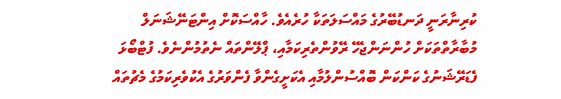ކުރިނާރަނީ ދަނޑުބޭރުގެ މައްސަލަތަކާ ހުރެއެވެ. ހާއްސަކޮށް އިންޓަނޭޝަނަލް މުބާރާތްތަކަށް ހުންނަންޖެހޭ ރޭވުންތެރިކަމާއި، ޕްލޭންތައް ނެތުމުންނެވެ. ފުޓްބޯޅަ ފެޑަރޭޝަނުގެ ކަންކަން ބޮއްސުންލުމާއި އެކަށީގެންވާ ފެންވަރުގެ އެކުވެރިކަމުގެ މެޗުތައް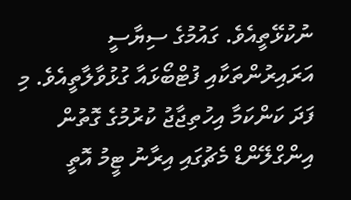ނުކުޅޭތީއެވެ. ގައުމުގެ ސިޔާސީ އަރައިރުންތަކާއި ފުޓްބޯޅައާ ގުޅުވާލާތީއެވެ. މި ފަދަ ކަންކަމާ އިހުތިޖާޖު ކުރުމުގެ ގޮތުން އިންގްލޭންޑް މެޗުގައި އިރާނު ޓީމު އޮތީ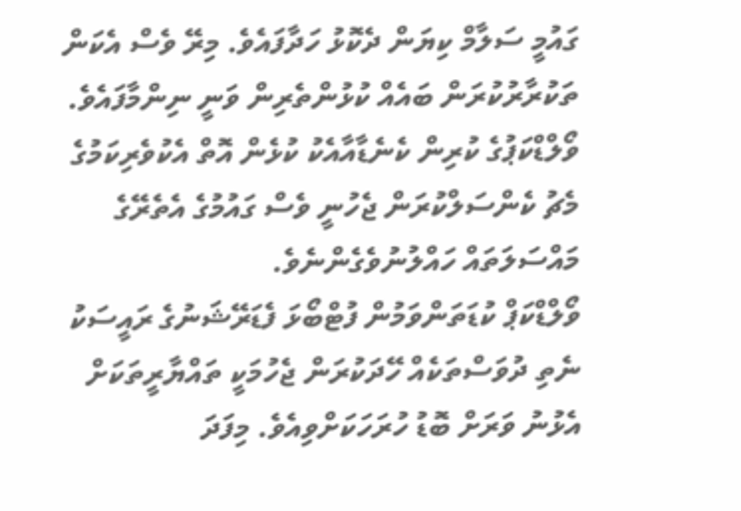ގައުމީ ސަލާމް ކިޔަން ދެކޮޅު ހަދާފައެވެ. މިރޭ ވެސް އެކަން ތަކުރާރުކުރަން ބައެއް ކުޅުންތެރިން ވަނީ ނިންމާފައެވެ. ވޯލްޑްކަޕުގެ ކުރިން ކެނެޑާއާއެކު ކުޅެން އޮތް އެކުވެރިކަމުގެ މެޗު ކެންސަލްކުރަން ޖެހުނީ ވެސް ގައުމުގެ އެތެރޭގެ މައްސަލަތައް ހައްލުނުވެގެންނެވެ.
ވޯލްޑްކަޕް ކުޑަތަންވަމުން ފުޓްބޯޅަ ފެޑަރޭޝަނުގެ ރައީސަކު ނެތި ދުވަސްތަކެއް ހޭދަކުރަން ޖެހުމަކީ ތައްޔާރީތަކަށް އެޅުނު ވަރަށް ބޮޑު ހުރަހަކަށްވިއެވެ. މިފަދަ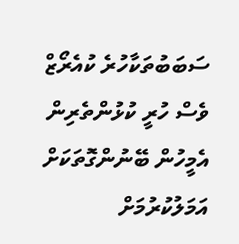ސަބަބުތަކާހުރެ ކުއެރޯޒް ވެސް ހުރީ ކުޅުންތެރިން އެމީހުން ބޭނުންގޮތަކަށް އަމަލުކުރުމަށް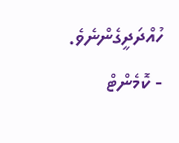ހުއްދަދީގެންނެވެ.
- ކޮމެންޓް